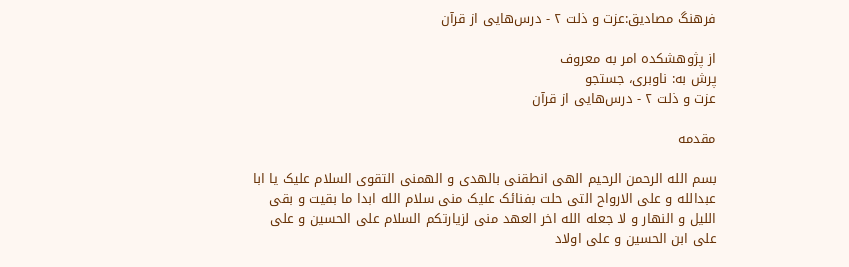فرهنگ مصادیق:عزت و ذلت ۲ - درس‌هایی از قرآن

از پژوهشکده امر به معروف
پرش به: ناوبری، جستجو
عزت و ذلت ۲ - درس‌هایی از قرآن

مقدمه

بسم الله الرحمن الرحیم الهی انطقنی بالهدی و الهمنی التقوی السلام علیک یا ابا عبدالله و علی الارواح التی حلت بفنائک علیک منی سلام الله ابدا ما بقیت و بقی اللیل و النهار و لا جعله الله اخر العهد منی لزیارتکم السلام علی الحسین و علی علی ابن الحسین و علی اولاد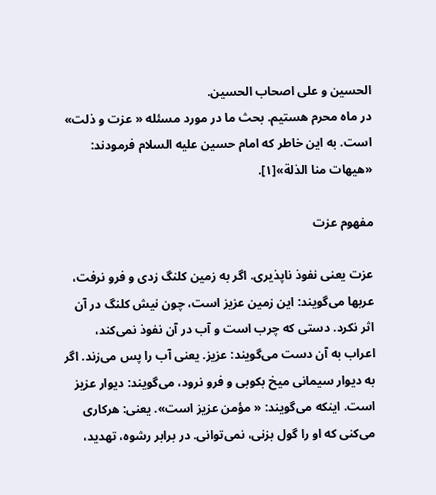الحسین و علی اصحاب الحسین.
در ماه محرم هستیم. بحث ما در مورد مسئله « عزت و ذلت» است. به این خاطر که امام حسین علیه السلام فرمودند: «هیهات منا الذلة»[۱].

مفهوم عزت

عزت یعنی نفوذ ناپذیری. اگر به زمین کلنگ زدی و فرو نرفت، عربها می‌گویند: این زمین عزیز است، چون نیش کلنگ در آن اثر نکرد. دستی که چرب است و آب در آن نفوذ نمی‌کند، اعراب به آن دست می‌گویند: عزیز. یعنی آب را پس می‌زند. اگر به دیوار سیمانی میخ بکوبی و فرو نرود، می‌گویند: دیوار عزیز است. اینکه می‌گویند: « مؤمن عزیز است». یعنی: هرکاری می‌کنی که او را گول بزنی، نمی‌توانی. در برابر رشوه، تهدید،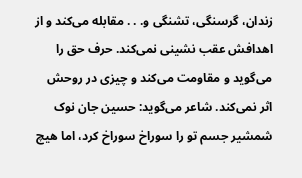زندان، گرسنگی، تشنگی و. . . مقابله می‌کند و از اهدافش عقب نشینی نمی‌کند. حرف حق را می‌گوید و مقاومت می‌کند و چیزی در روحش اثر نمی‌کند. شاعر می‌گوید: حسین جان نوک شمشیر جسم تو را سوراخ سوراخ کرد، اما هیچ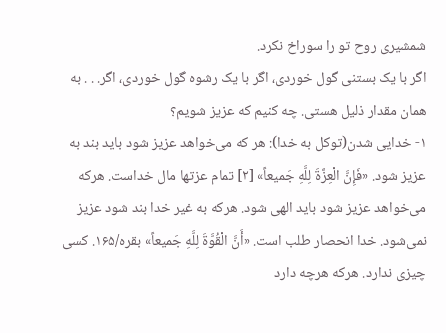شمشیری روح تو را سوراخ نکرد.
اگر با یک بستنی گول خوردی، اگر با یک رشوه گول خوردی، اگر. . . به همان مقدار ذلیل هستی. چه کنیم که عزیز شویم؟
۱- خدایی شدن(توکل به خدا): هر که می‌خواهد عزیز شود باید بند به عزیز شود. «فَإِنَّ الْعِزَّةَ لِلَّهِ جَمیعاً» [۲] تمام عزتها مال خداست. هرکه می‌خواهد عزیز شود باید الهی شود. هرکه به غیر خدا بند شود عزیز نمی‌شود. خدا انحصار طلب است. «أَنَّ الْقُوَّةَ لِلَّهِ جَمیعاً» بقره/۱۶۵. کسی چیزی ندارد. هرکه هرچه دارد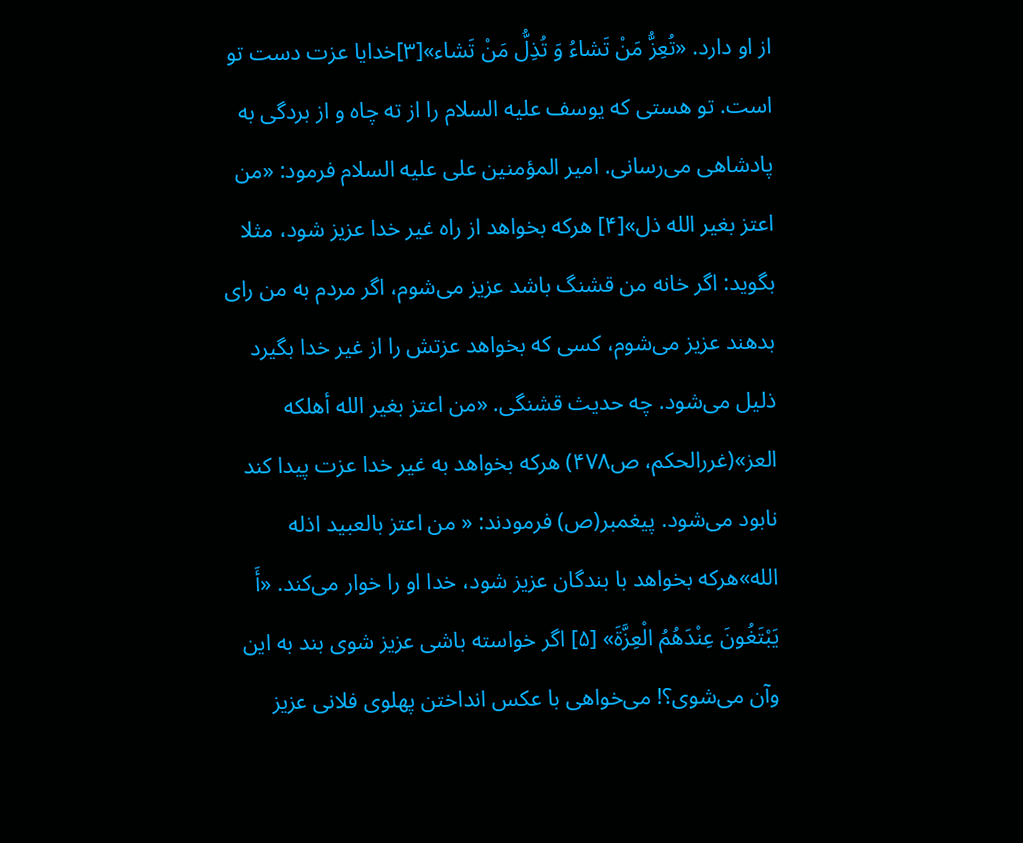از او دارد. «تُعِزُّ مَنْ تَشاءُ وَ تُذِلُّ مَنْ تَشاء»[۳]خدایا عزت دست تو است. تو هستی که یوسف علیه السلام را از ته چاه و از بردگی به پادشاهی می‌رسانی. امیر المؤمنین علی علیه السلام فرمود: «من اعتز بغیر الله ذل»[۴] هرکه بخواهد از راه غیر خدا عزیز شود، مثلا بگوید: اگر خانه من قشنگ باشد عزیز می‌شوم، اگر مردم به من رای بدهند عزیز می‌شوم، کسی که بخواهد عزتش را از غیر خدا بگیرد ذلیل می‌شود. چه حدیث قشنگی. «من اعتز بغیر الله أهلکه العز»(غررالحکم، ص۴۷۸) هرکه بخواهد به غیر خدا عزت پیدا کند نابود می‌شود. پیغمبر(ص) فرمودند: « من اعتز بالعبید اذله الله»هرکه بخواهد با بندگان عزیز شود، خدا او را خوار می‌کند. «أَ یَبْتَغُونَ عِنْدَهُمُ الْعِزَّةَ» [۵] اگر خواسته باشی عزیز شوی بند به این وآن می‌شوی؟! می‌خواهی با عکس انداختن پهلوی فلانی عزیز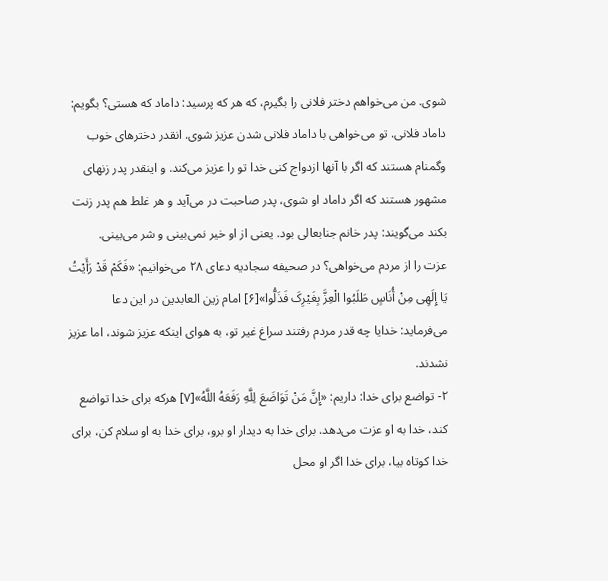شوی. من می‌خواهم دختر فلانی را بگیرم، که هر که پرسید: داماد که هستی؟ بگویم: داماد فلانی. تو می‌خواهی با داماد فلانی شدن عزیز شوی. انقدر دخترهای خوب وگمنام هستند که اگر با آنها ازدواج کنی خدا تو را عزیز می‌کند. و اینقدر پدر زنهای مشهور هستند که اگر داماد او شوی، پدر صاحبت در می‌آید و هر غلط هم پدر زنت بکند می‌گویند: پدر خانم جنابعالی بود. یعنی از او خیر نمی‌بینی و شر می‌بینی.
عزت را از مردم می‌خواهی؟ در صحیفه سجادیه دعای ۲۸ می‌خوانیم: «فَکَمْ قَدْ رَأَیْتُ یَا إِلَهِی مِنْ أُنَاسٍ طَلَبُوا الْعِزَّ بِغَیْرِکَ فَذَلُّوا»[۶] امام زین العابدین در این دعا می‌فرماید: خدایا چه قدر مردم رفتند سراغ غیر تو، به هوای اینکه عزیز شوند، اما عزیز نشدند.
۲- تواضع برای خدا: داریم: «إِنَّ مَنْ تَوَاضَعَ لِلَّهِ رَفَعَهُ اللَّهُ»[۷] هرکه برای خدا تواضع کند، خدا به او عزت می‌دهد. برای خدا به دیدار او برو، برای خدا به او سلام کن، برای خدا کوتاه بیا، برای خدا اگر او محل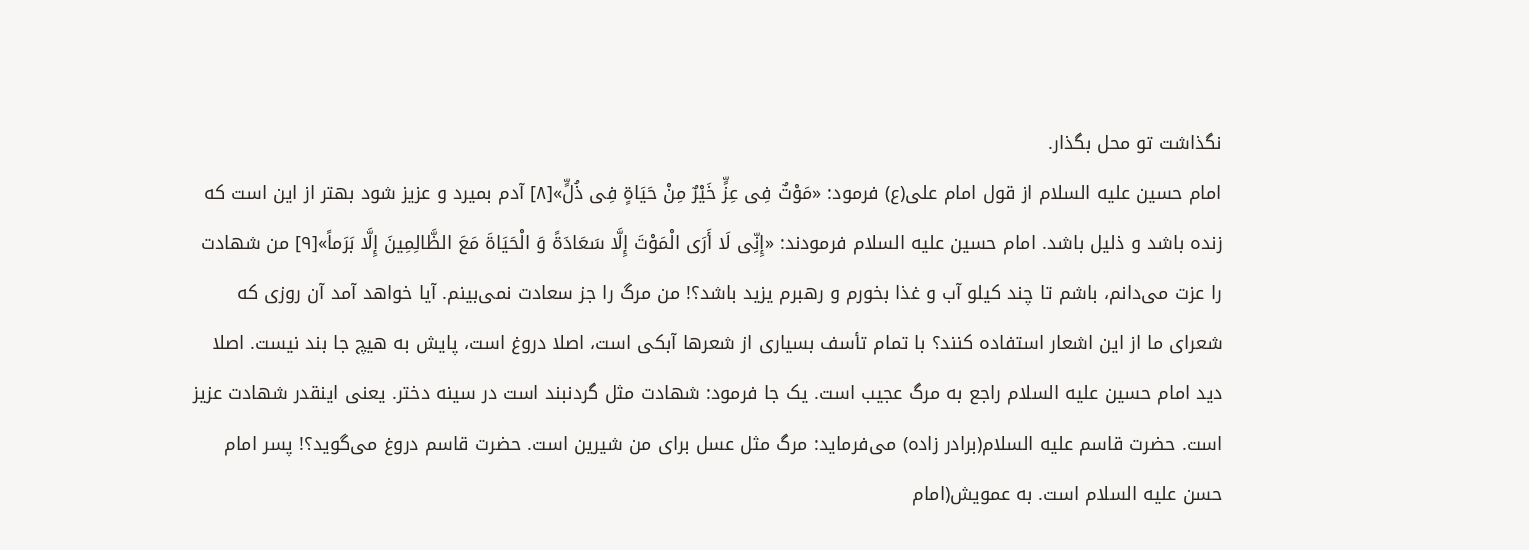نگذاشت تو محل بگذار.
امام حسین علیه السلام از قول امام علی(ع) فرمود: «مَوْتٌ فِی عِزٍّ خَیْرٌ مِنْ حَیَاةٍ فِی ذُلٍّ»[۸] آدم بمیرد و عزیز شود بهتر از این است که زنده باشد و ذلیل باشد. امام حسین علیه السلام فرمودند: «إِنِّی لَا أَرَی الْمَوْتَ إِلَّا سَعَادَةً وَ الْحَیَاةَ مَعَ الظَّالِمِینَ إِلَّا بَرَماً»[۹] من شهادت را عزت می‌دانم، باشم تا چند کیلو آب و غذا بخورم و رهبرم یزید باشد؟! من مرگ را جز سعادت نمی‌بینم. آیا خواهد آمد آن روزی که شعرای ما از این اشعار استفاده کنند؟ با تمام تأسف بسیاری از شعرها آبکی است، اصلا دروغ است، پایش به هیچ جا بند نیست. اصلا دید امام حسین علیه السلام راجع به مرگ عجیب است. یک جا فرمود: شهادت مثل گردنبند است در سینه دختر. یعنی اینقدر شهادت عزیز است. حضرت قاسم علیه السلام(برادر زاده) می‌فرماید: مرگ مثل عسل برای من شیرین است. حضرت قاسم دروغ می‌گوید؟! پسر امام حسن علیه السلام است. به عمویش(امام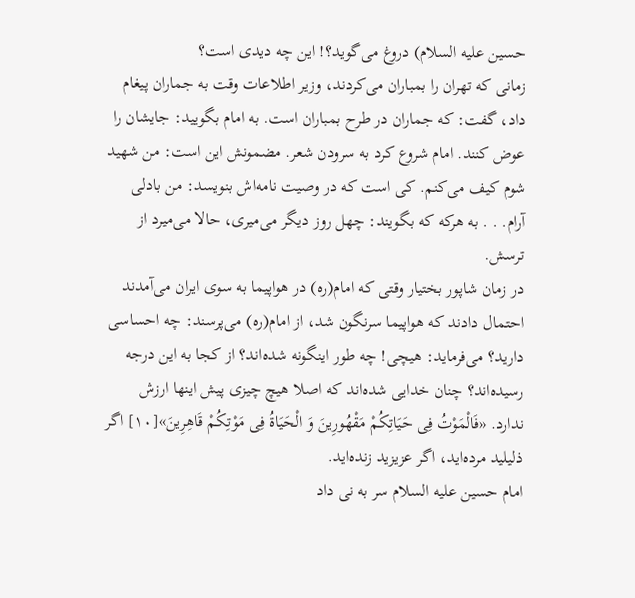حسین علیه السلام) دروغ می‌گوید؟! این چه دیدی است؟
زمانی که تهران را بمباران می‌کردند، وزیر اطلاعات وقت به جماران پیغام داد، گفت: که جماران در طرح بمباران است. به امام بگویید: جایشان را عوض کنند. امام شروع کرد به سرودن شعر. مضمونش این است: من شهید شوم کیف می‌کنم. کی است که در وصیت نامه‌اش بنویسد: من بادلی آرام. . . به هرکه که بگویند: چهل روز دیگر می‌میری، حالا می‌میرد از ترسش.
در زمان شاپور بختیار وقتی که امام(ره) در هواپیما به سوی ایران می‌آمدند احتمال دادند که هواپیما سرنگون شد، از امام(ره) می‌پرسند: چه احساسی دارید؟ می‌فرماید: هیچی! چه طور اینگونه شده‌اند؟ از کجا به این درجه رسیده‌اند؟ چنان خدایی شده‌اند که اصلا هیچ چیزی پیش اینها ارزش ندارد. «فَالْمَوْتُ فِی حَیَاتِکُمْ مَقْهُورِینَ وَ الْحَیَاةُ فِی مَوْتِکُمْ قَاهِرِینَ»[۱۰] اگر ذلیلید مرده‌اید، اگر عزیزید زنده‌اید.
امام حسین علیه السلام سر به نی داد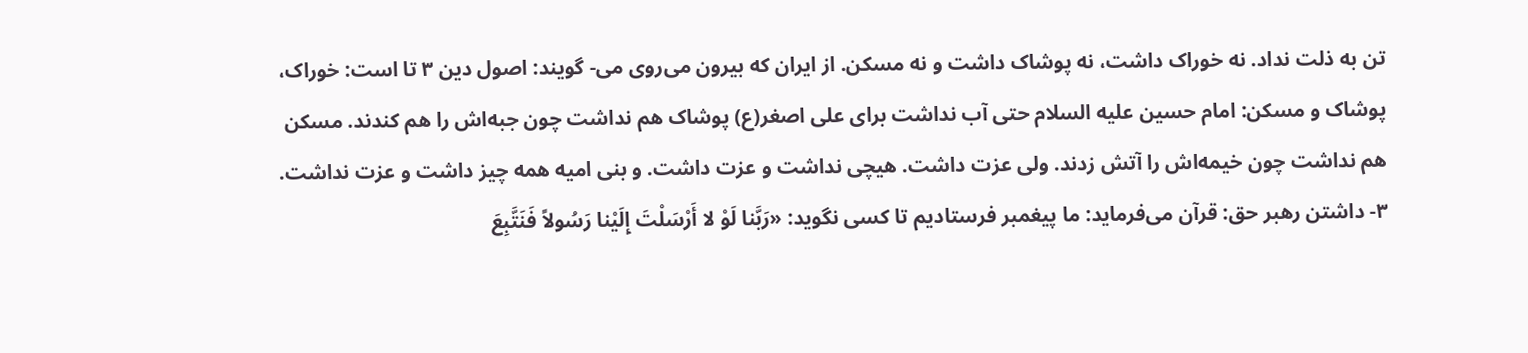تن به ذلت نداد. نه خوراک داشت، نه پوشاک داشت و نه مسکن. از ایران که بیرون می‌روی می- گویند: اصول دین ۳ تا است: خوراک، پوشاک و مسکن: امام حسین علیه السلام حتی آب نداشت برای علی اصغر(ع) پوشاک هم نداشت چون جبه‌اش را هم کندند. مسکن هم نداشت چون خیمه‌اش را آتش زدند. ولی عزت داشت. هیچی نداشت و عزت داشت. و بنی امیه همه چیز داشت و عزت نداشت.
۳- داشتن رهبر حق: قرآن می‌فرماید: ما پیغمبر فرستادیم تا کسی نگوید: «رَبَّنا لَوْ لا أَرْسَلْتَ إِلَیْنا رَسُولاً فَنَتَّبِعَ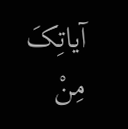آیاتِکَ مِنْ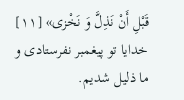قَبْلِ أَنْ نَذِلَّ وَ نَخْزی» [۱۱] خدایا تو پیغمبر نفرستادی و ما ذلیل شدیم.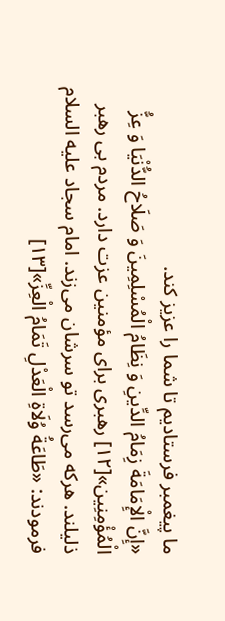ما پیغمبر فرستادیم تا شما را عزیز کند.
«إِنَّ الْإِمَامَةَ زِمَامُ الدِّینِ وَ نِظَامُ الْمُسْلِمِینَ وَ صَلَاحُ الدُّنْیَا وَ عِزُّ الْمُؤْمِنِین»[۱۲] رهبری برای مؤمنین عزت دارد. مردم بی رهبر ذلیلند. هرکه می‌رسد تو سرشان می‌زند. امام سجاد علیه السلام فرمودند: «طَاعَةُ وُلَاةِ الْعَدْلِ تَمَامُ الْعِزِّ»[۱۳]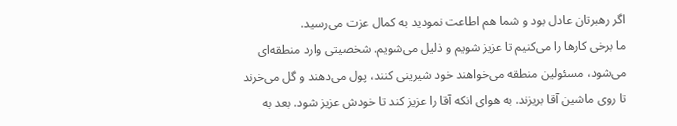اگر رهبرتان عادل بود و شما هم اطاعت نمودید به کمال عزت می‌رسید.
ما برخی کارها را می‌کنیم تا عزیز شویم و ذلیل می‌شویم. شخصیتی وارد منطقه‌ای می‌شود، مسئولین منطقه می‌خواهند خود شیرینی کنند، پول می‌دهند و گل می‌خرند تا روی ماشین آقا بریزند. به هوای انکه آقا را عزیز کند تا خودش عزیز شود. بعد به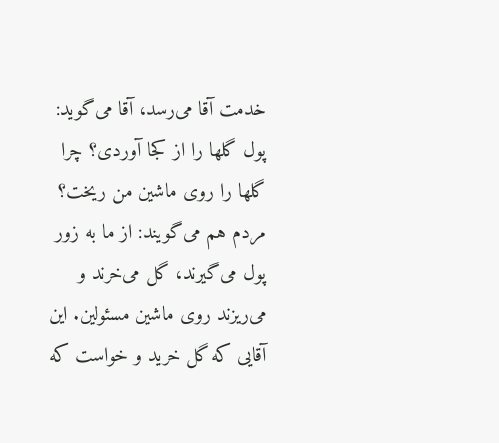خدمت آقا می‌رسد، آقا می‌گوید: پول گلها را از کجا آوردی؟ چرا گلها را روی ماشین من ریخت؟ مردم هم می‌گویند: از ما به زور پول می‌گیرند، گل می‌خرند و می‌ریزند روی ماشین مسئولین. این آقایی که گل خرید و خواست که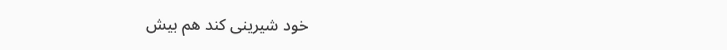خود شیرینی کند هم بیش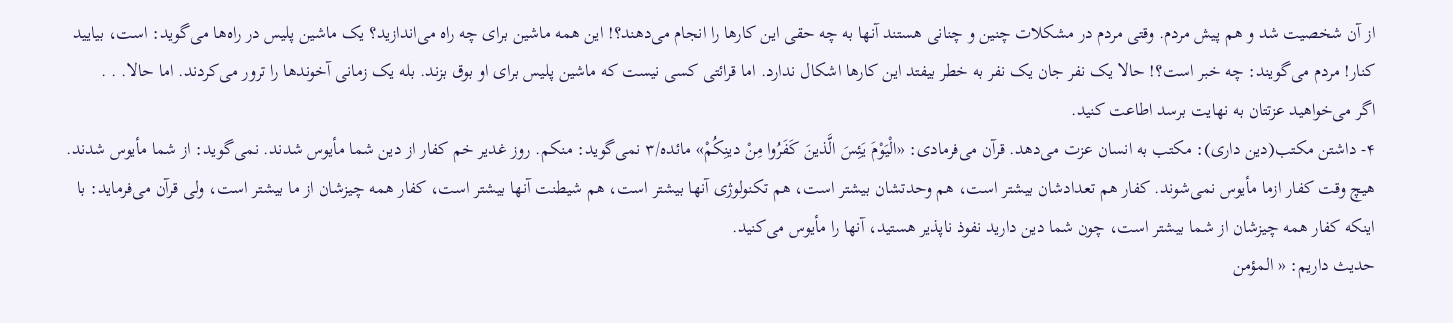از آن شخصیت شد و هم پیش مردم. وقتی مردم در مشکلات چنین و چنانی هستند آنها به چه حقی این کارها را انجام می‌دهند؟! این همه ماشین برای چه راه می‌اندازید؟ یک ماشین پلیس در راه‌ها می‌گوید: است، بیایید کنار! مردم می‌گویند: چه خبر است؟! حالا یک نفر جان یک نفر به خطر بیفتد این کارها اشکال ندارد. اما قرائتی کسی نیست که ماشین پلیس برای او بوق بزند. بله یک زمانی آخوندها را ترور می‌کردند. اما حالا. . .
اگر می‌خواهید عزتتان به نهایت برسد اطاعت کنید.
۴- داشتن مکتب(دین داری): مکتب به انسان عزت می‌دهد. قرآن می‌فرمادی: «الْیَوْمَ یَئِسَ الَّذینَ کَفَرُوا مِنْ دینِکُمْ» مائده/۳ نمی‌گوید: منکم. روز غدیر خم کفار از دین شما مأیوس شدند. نمی‌گوید: از شما مأیوس شدند. هیچ وقت کفار ازما مأیوس نمی‌شوند. کفار هم تعدادشان بیشتر است، هم وحدتشان بیشتر است، هم تکنولوژی آنها بیشتر است، هم شیطنت آنها بیشتر است، کفار همه چیزشان از ما بیشتر است، ولی قرآن می‌فرماید: با اینکه کفار همه چیزشان از شما بیشتر است، چون شما دین دارید نفوذ ناپذیر هستید، آنها را مأیوس می‌کنید.
حدیث داریم: « المؤمن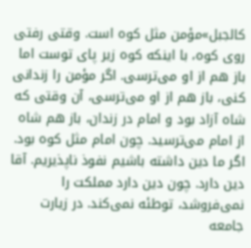کالجبل»مؤمن مثل کوه است. وقتی رفتی روی کوه، با اینکه کوه زیر پای توست اما باز هم از او می‌ترسی. اگر مؤمن را زندانی کنی، باز هم از او می‌ترسی، آن وقتی که شاه آزاد بود و امام در زندان، باز هم شاه از امام می‌ترسید. چون امام مثل کوه بود.
اگر ما دین داشته باشیم نفوذ ناپذیریم. آقا دین دارد. چون دین دارد مملکت را نمی‌فروشد، توطئه نمی‌کند. در زیارت جامعه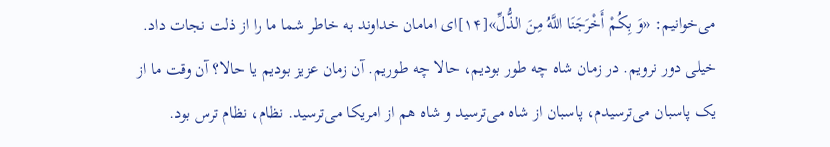می‌خوانیم: «وَ بِکُمْ أَخْرَجَنَا اللَّهُ مِنَ الذُّلِّ»[۱۴]ای امامان خداوند به خاطر شما ما را از ذلت نجات داد. خیلی دور نرویم. در زمان شاه چه طور بودیم، حالا چه طوریم. آن زمان عزیز بودیم یا حالا؟ آن وقت ما از یک پاسبان می‌ترسیدم، پاسبان از شاه می‌ترسید و شاه هم از امریکا می‌ترسید. نظام، نظام ترس بود.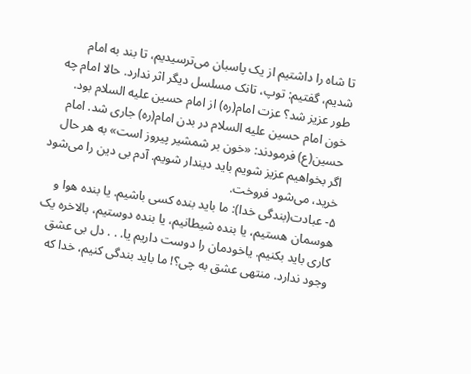تا شاه را داشتیم از یک پاسبان می‌ترسیدیم، تا بند به امام شدیم، گفتیم: توپ، تانک مسلسل دیگر اثر ندارد. حالا امام چه طور عزیز شد؟ عزت امام(ره) از امام حسین علیه السلام بود. خون امام حسین علیه السلام در بدن امام(ره) جاری شد. امام حسین(ع) فرمودند: «خون بر شمشیر پیروز است» به هر حال اگر بخواهیم عزیز شویم باید دیندار شویم. آدم بی دین را می‌شود خرید، می‌شود فروخت.
۵- عبادت(بندگی خدا): ما باید بنده کسی باشیم. یا بنده هوا و هوسمان هستیم، یا بنده شیطانیم، یا بنده دوستیم، بالاخره یک کاری باید بکنیم. یاخودمان را دوست داریم یا. . . دل بی عشق وجود ندارد. منتهی عشق به چی؟! ما باید بندگی کنیم، خدا که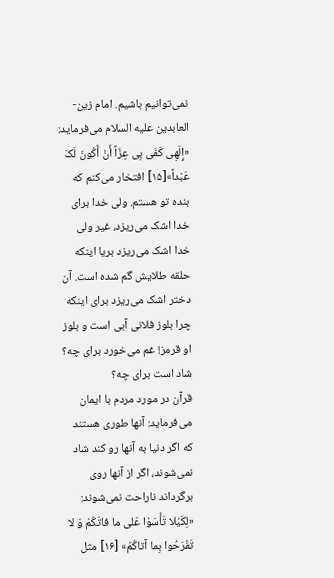نمی‌توانیم باشیم. امام زین- العابدین علیه السلام می‌فرماید: «إِلَهِی کَفَی بِی عِزّاً أَنْ أَکُونَ لَکَ عَبْداً»[۱۵] افتخار می‌کنم که بنده تو هستم. ولی خدا برای خدا اشک می‌ریزد، غیر ولی خدا اشک می‌ریزد بریا اینکه حلقه طلایش گم شده است. آن دختر اشک می‌ریزد برای اینکه چرا بلوز فلانی آبی است و بلوز او قرمز! غم می‌خورد برای چه؟ شاد است برای چه؟
قرآن در مورد مردم با ایمان می‌فرماید: آنها طوری هستند که اگر دنیا به آنها رو کند شاد نمی‌شوند، اگر از آنها روی برگرداند ناراحت نمی‌شوند: «لِکَیْلا تَأْسَوْا عَلی ما فاتَکُمْ وَ لا تَفْرَحُوا بِما آتاکُمْ» [۱۶] مثل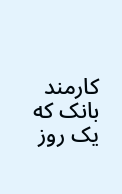کارمند بانک که یک روز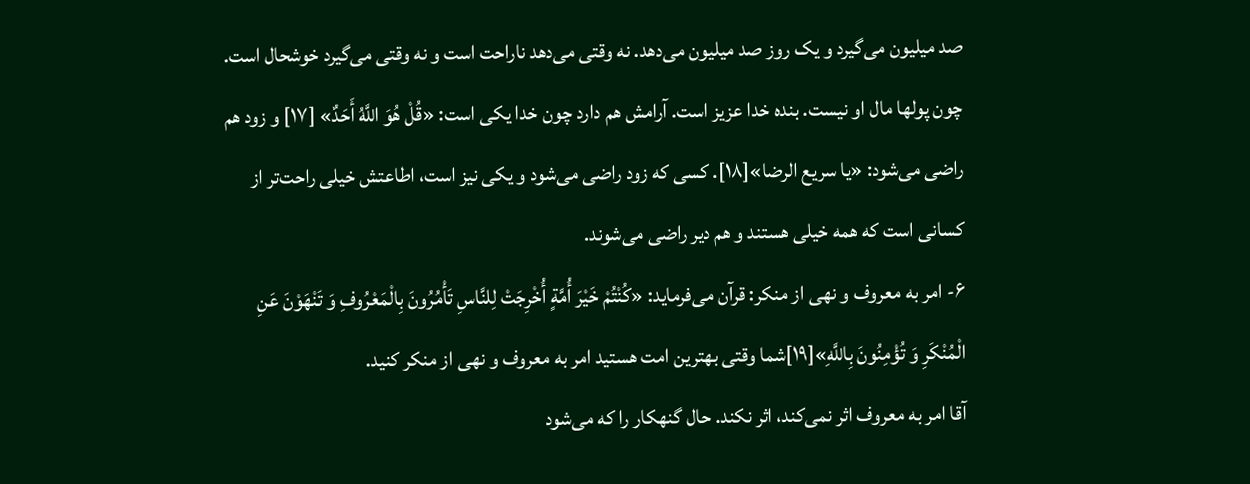صد میلیون می‌گیرد و یک روز صد میلیون می‌دهد. نه وقتی می‌دهد ناراحت است و نه وقتی می‌گیرد خوشحال است. چون پولها مال او نیست. بنده خدا عزیز است. آرامش هم دارد چون خدا یکی است: «قُلْ هُوَ اللَّهُ أَحَدٌ» [۱۷] و زود هم راضی می‌شود: «یا سریع الرضا»[۱۸]. کسی که زود راضی می‌شود و یکی نیز است، اطاعتش خیلی راحت‌تر از کسانی است که همه خیلی هستند و هم دیر راضی می‌شوند.
۶- امر به معروف و نهی از منکر: قرآن می‌فرماید: «کُنْتُمْ خَیْرَ أُمَّةٍ أُخْرِجَتْ لِلنَّاسِ تَأْمُرُونَ بِالْمَعْرُوفِ وَ تَنْهَوْنَ عَنِ الْمُنْکَرِ وَ تُؤْمِنُونَ بِاللَّهِ»[۱۹]شما وقتی بهترین امت هستید امر به معروف و نهی از منکر کنید.
آقا امر به معروف اثر نمی‌کند، اثر نکند. حال گنهکار را که می‌شود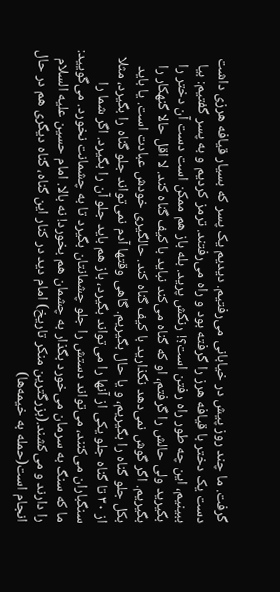گرفت. ما چند روز پیش در خیابانی می‌رفتیم. دیدیم یک پسر که بسیار قیافه هرزی داشت دست یک دختر با قیافه هرز را گرفته بود و راه می‌رفتند. ترمز کردیم و به پسر گفتیم: بیا ببینیم، این چه طور راه رفتن است؟! رنگش پرید. بله باز هم ممکن است دست آن دختر را بگیرید ولی حالش را گرفتم، او که گناه می‌کند نباید با کیف گناه کند. لا اقل حالا گنهکار را بگیریم. اگر گوش نمی‌دهد نگذارید با کیف گناه کند. حالگیری خودش عبادت است. یا باید بکل جلو گناه را بگیریم، و یا حال بگیریم. گاهی وقتها آدم نمی‌تواند جلو گناه را بگیرد، مثلا از ۳۰ تا گناه جلو یکی از آنها را می‌تواند بگیرد، باز هم باید جلو آن را بگیرد. اگر شما را سنگباران می‌کنند، می‌تواند دستش را جلو چشمانتان بگیرد تا به چشمانت نخورد. می‌گویید: ما که سنگ به سرمان می‌خورد بگذار به چشمان هم بخورد! نه بالا. امام حسین علیه السلام را دارند و می‌کشند.(بزرگترین منکر تاریخ) امام دید در کنار این گناه، گناه دیگری هم در حال انجام است(حمله به خیمه‌ها)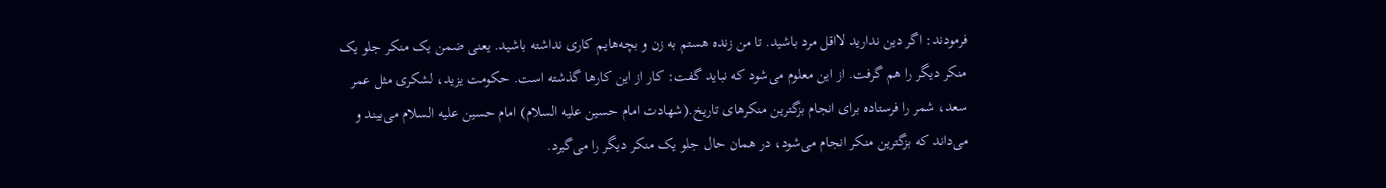فرمودند: اگر دین ندارید لااقل مرد باشید. تا من زنده هستم به زن و بچه‌هایم کاری نداشته باشید. یعنی ضمن یک منکر جلو یک منکر دیگر را هم گرفت. از این معلوم می‌شود که نباید گفت: کار از این کارها گذشته است. حکومت یزید، لشکری مثل عمر سعد، شمر را فرستاده برای انجام بزگترین منکرهای تاریخ.(شهادت امام حسین علیه السلام) امام حسین علیه السلام می‌بیند و می‌داند که بزگترین منکر انجام می‌شود، در همان حال جلو یک منکر دیگر را می‌گیرد.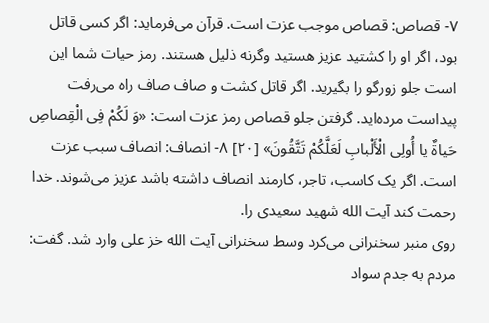۷- قصاص: قصاص موجب عزت است. قرآن می‌فرماید: اگر کسی قاتل بود، اگر او را کشتید عزیز هستید وگرنه ذلیل هستند. رمز حیات شما این است جلو زورگو را بگیرید. اگر قاتل کشت و صاف صاف راه می‌رفت پیداست مرده‌اید. گرفتن جلو قصاص رمز عزت است: «وَ لَکُمْ فِی الْقِصاصِ حَیاةٌ یا أُولِی الْأَلْبابِ لَعَلَّکُمْ تَتَّقُونَ» [۲۰] ۸- انصاف: انصاف سبب عزت است. اگر یک کاسب، تاجر، کارمند انصاف داشته باشد عزیز می‌شوند. خدا رحمت کند آیت الله شهید سعیدی را.
روی منبر سخنرانی می‌کرد وسط سخنرانی آیت الله خز علی وارد شد. گفت: مردم به جدم سواد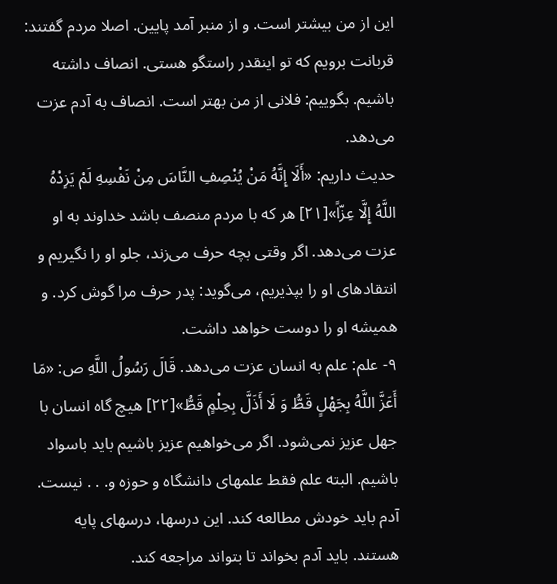این از من بیشتر است. و از منبر آمد پایین. اصلا مردم گفتند: قربانت برویم که تو اینقدر راستگو هستی. انصاف داشته باشیم. بگوییم: فلانی از من بهتر است. انصاف به آدم عزت می‌دهد.
حدیث داریم: «أَلَا إِنَّهُ مَنْ یُنْصِفِ النَّاسَ مِنْ نَفْسِهِ لَمْ یَزِدْهُ اللَّهُ إِلَّا عِزّاً»[۲۱] هر که با مردم منصف باشد خداوند به او عزت می‌دهد. اگر وقتی بچه حرف می‌زند، جلو او را نگیریم و انتقادهای او را بپذیریم، می‌گوید: پدر حرف مرا گوش کرد. و همیشه او را دوست خواهد داشت.
۹- علم: علم به انسان عزت می‌دهد. قَالَ رَسُولُ اللَّهِ ص: «مَا أَعَزَّ اللَّهُ بِجَهْلٍ قَطُّ وَ لَا أَذَلَّ بِحِلْمٍ قَطُّ»[۲۲] هیچ گاه انسان با جهل عزیز نمی‌شود. اگر می‌خواهیم عزیز باشیم باید باسواد باشیم. البته علم فقط علمهای دانشگاه و حوزه و. . . نیست. آدم باید خودش مطالعه کند. این درسها، درسهای پایه هستند. باید آدم بخواند تا بتواند مراجعه کند.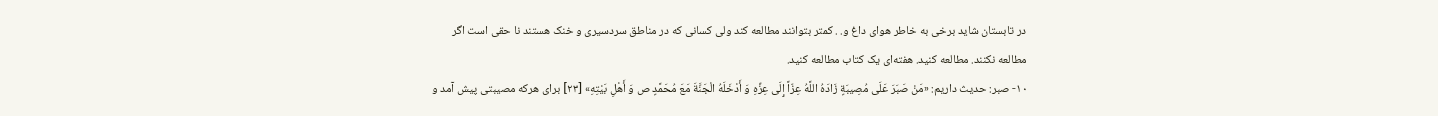در تابستان شاید برخی به خاطر هوای داغ و. . کمتر بتوانند مطالعه کند ولی کسانی که در مناطق سردسیری و خنک هستند نا حقی است اگر مطالعه نکنند. مطالعه کنید. هفته‌ای یک کتاب مطالعه کنید.
۱۰- صبر: حدیث داریم: «مَنْ صَبَرَ عَلَی مُصِیبَةٍ زَادَهُ اللَّهُ عِزّاً إِلَی عِزِّهِ وَ أَدْخَلَهُ الْجَنَّةَ مَعَ مُحَمَّدٍ ص وَ أَهْلِ بَیْتِهِ» [۲۳] برای هرکه مصیبتی پیش آمد و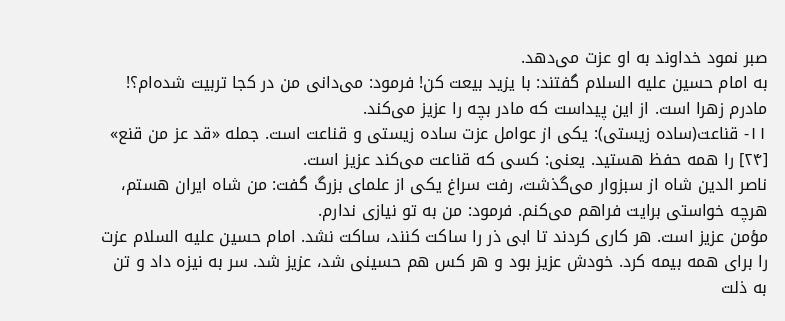صبر نمود خداوند به او عزت می‌دهد.
به امام حسین علیه السلام گفتند: با یزید بیعت کن! فرمود: می‌دانی من در کجا تربیت شده‌ام؟! مادرم زهرا است. از این پیداست که مادر بچه را عزیز می‌کند.
۱۱- قناعت(ساده زیستی): یکی از عوامل عزت ساده زیستی و قناعت است. جمله «قد عز من قنع» [۲۴] را همه حفظ هستید. یعنی: کسی که قناعت می‌کند عزیز است.
ناصر الدین شاه از سبزوار می‌گذشت، رفت سراغ یکی از علمای بزرگ گفت: من شاه ایران هستم، هرچه خواستی برایت فراهم می‌کنم. فرمود: من به تو نیازی ندارم.
مؤمن عزیز است. هر کاری کردند تا ابی ذر را ساکت کنند، ساکت نشد. امام حسین علیه السلام عزت را برای همه بیمه کرد. خودش عزیز بود و هر کس هم حسینی شد، عزیز شد. سر به نیزه داد و تن به ذلت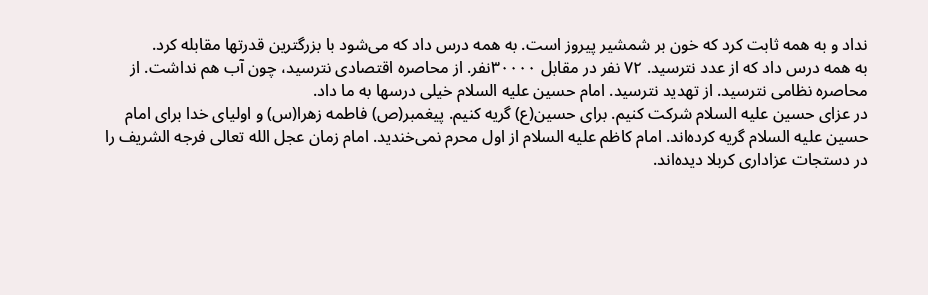نداد و به همه ثابت کرد که خون بر شمشیر پیروز است. به همه درس داد که می‌شود با بزرگترین قدرتها مقابله کرد.
به همه درس داد که از عدد نترسید. ۷۲ نفر در مقابل ۳۰۰۰۰نفر. از محاصره اقتصادی نترسید، چون آب هم نداشت. از محاصره نظامی نترسید. از تهدید نترسید. امام حسین علیه السلام خیلی درسها به ما داد.
در عزای حسین علیه السلام شرکت کنیم. برای حسین(ع) گریه کنیم. پیغمبر(ص) فاطمه زهرا(س) و اولیای خدا برای امام حسین علیه السلام گریه کرده‌اند. امام کاظم علیه السلام از اول محرم نمی‌خندید. امام زمان عجل الله تعالی فرجه الشریف را در دستجات عزاداری کربلا دیده‌اند.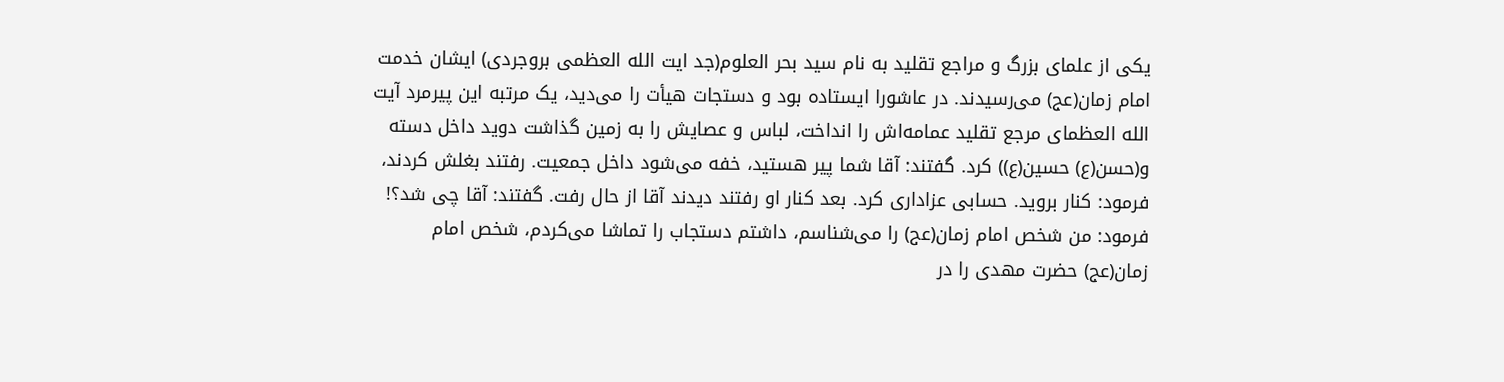یکی از علمای بزرگ و مراجع تقلید به نام سید بحر العلوم(جد ایت الله العظمی بروجردی) ایشان خدمت امام زمان(عج) می‌رسیدند. در عاشورا ایستاده بود و دستجات هیأت را می‌دید، یک مرتبه این پیرمرد آیت الله العظمای مرجع تقلید عمامه‌اش را انداخت، لباس و عصایش را به زمین گذاشت دوید داخل دسته و(حسن(ع) حسین(ع)) کرد. گفتند: آقا شما پیر هستید، خفه می‌شود داخل جمعیت. رفتند بغلش کردند، فرمود: کنار بروید. حسابی عزاداری کرد. بعد کنار او رفتند دیدند آقا از حال رفت. گفتند: آقا چی شد؟! فرمود: من شخص امام زمان(عج) را می‌شناسم، داشتم دستجاب را تماشا می‌کردم، شخص امام زمان(عج) حضرت مهدی را در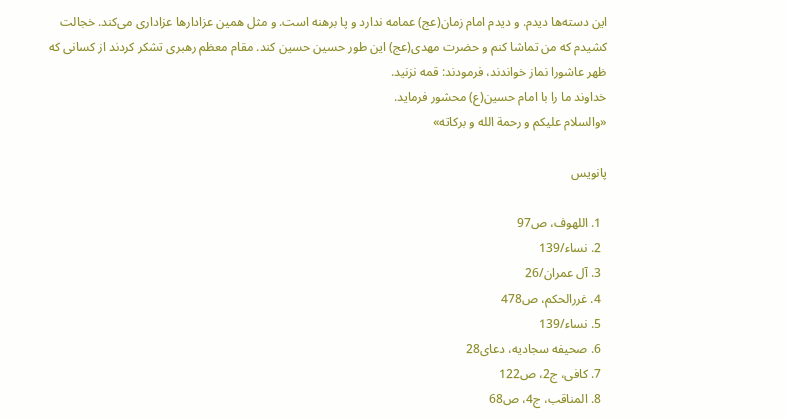این دسته‌ها دیدم. و دیدم امام زمان(عج) عمامه ندارد و پا برهنه است. و مثل همین عزادارها عزاداری می‌کند. خجالت کشیدم که من تماشا کنم و حضرت مهدی(عج) این طور حسین حسین کند. مقام معظم رهبری تشکر کردند از کسانی که ظهر عاشورا نماز خواندند، فرمودند: قمه نزنید.
خداوند ما را با امام حسین(ع) محشور فرماید.
«والسلام علیکم و رحمة الله و برکاته»

پانویس

  1. اللهوف، ص97
  2. نساء/139
  3. آل عمران/26
  4. غررالحکم، ص478
  5. نساء/139
  6. صحیفه سجادیه، دعای28
  7. کافی، ج2، ص122
  8. المناقب، ج4، ص68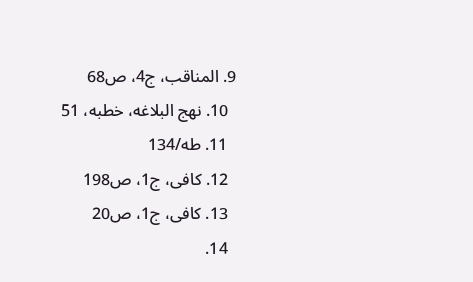9. المناقب، ج4، ص68
  10. نهج البلاغه، خطبه، 51
  11. طه/134
  12. کافی، ج1، ص198
  13. کافی، ج1، ص20
  14.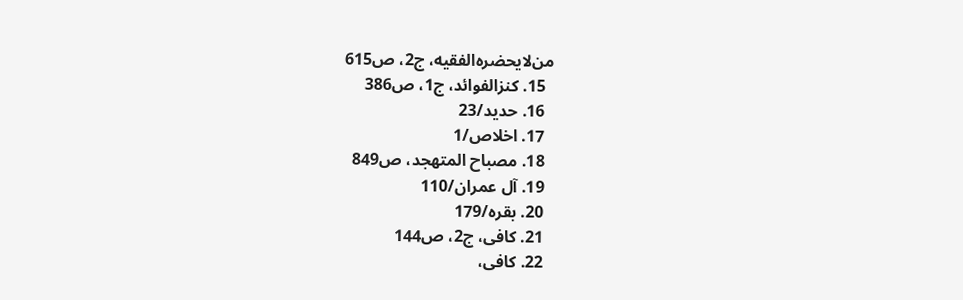من‌لایحضره‌الفقیه، ج2، ص615
  15. کنزالفوائد، ج1، ص386
  16. حدید/23
  17. اخلاص/1
  18. مصباح المتهجد، ص849
  19. آل عمران/110
  20. بقره/179
  21. کافی، ج2، ص144
  22. کافی،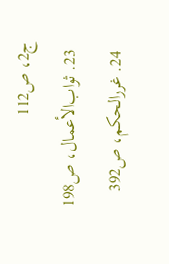ج2، ص112
  23. ثواب‌الأعمال، ص198
  24. غررالحکم، ص392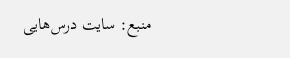منبع: سایت درس‌هایی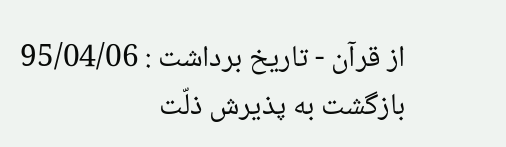از قرآن - تاریخ برداشت : 95/04/06
بازگشت به پذیرش ذلّت